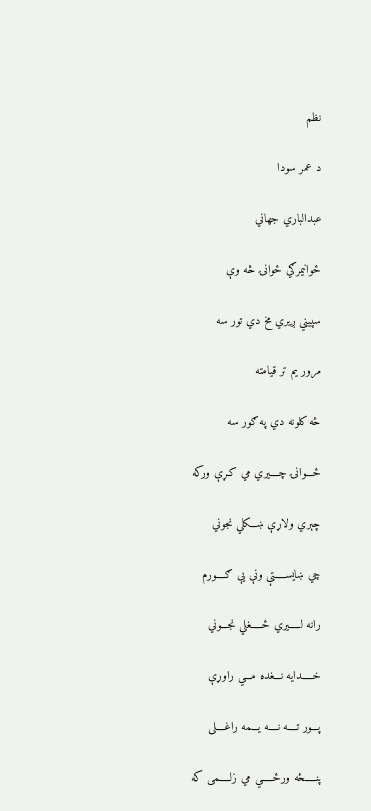نظم

د عمر سودا

عبدالباري جهاني

ځوانيمرګي ځوانۍ څه وې

سپيني ږيري مخ دي تور سه

مرور يم تر قيامته

ځه كلونه دي په ګور سه

ځـــوانۍ چــــيري مي كـړې وركه

چېري ولاړې ښـــكلي نجوني

چي ښايســـــتې ونې يې ګــــورم

رانه لـــــيري ځـــــغلي نجـــوني

خـــــدايه نـــغده مـــي راوړې

پـــور تــــه نــــه يـــمه راغــــلى

پنـــــځه ورځـــــي مي زلـــــمى كه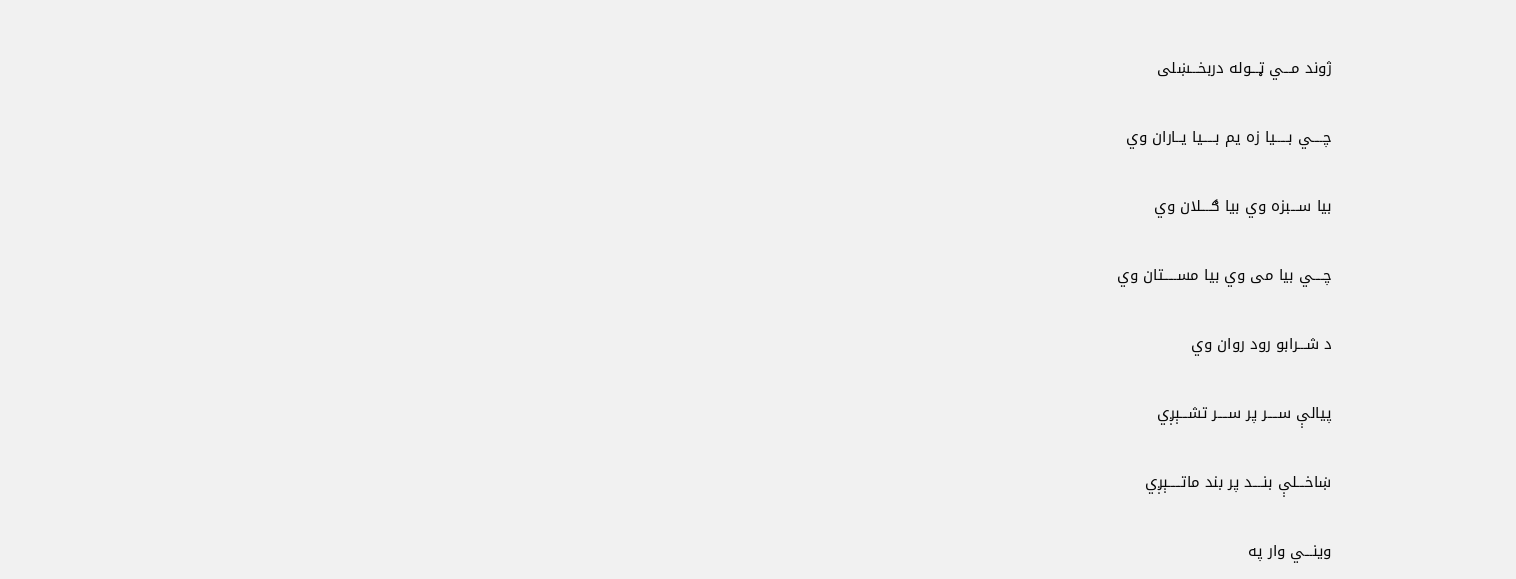ژوند مـــي ټـــوله دربخـــښلى

چــــي بـــــيا زه يم بـــــيا يــاران وي

بيا ســـبزه وي بيا ګــــلان وي

چــــي بيا مى وي بيا مســـــتان وي

د شـــرابو رود روان وي

پيالې ســــر پر ســــر تشـــېږي

ښاخـــلې بنــــد پر بند ماتـــــېږي

وينـــي وار په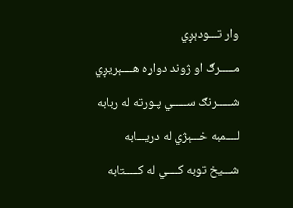وار تـــودېږي

مـــــرګ او ژوند دواړه هــــېريږي

شـــــرنګ ســـــي پـورته له ربابه

لــــمبه خـــېژي له دريـــابه

شـــيخ توبه كــــي له كـــــتابه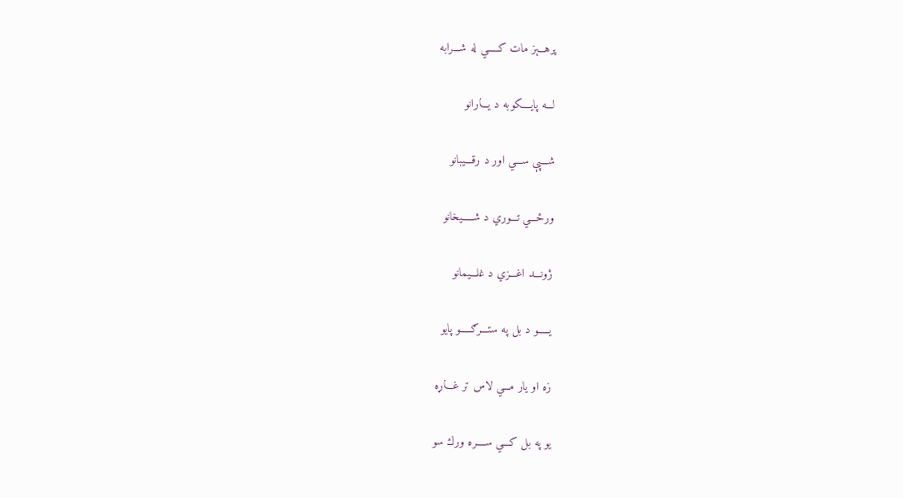پرهـــېز مات كـــــي له شـــرابه

لـــه پايــــكوبه د يـــارانو

شـــپې ســـي اور د رقـــيبانو

ورځـــي تـــوري د شـــــيخانو

ژونـــد اغـــزي د غلـــيمانو

يـــــو د بل په ستـــرګـــــو پايو

زه او يار مـــي لاس تر غـــاړه

يو په بل كـــي ســــره ورك سو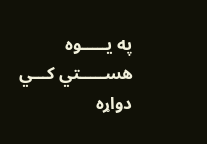په يـــــوه هســـــتي كـــي دواړه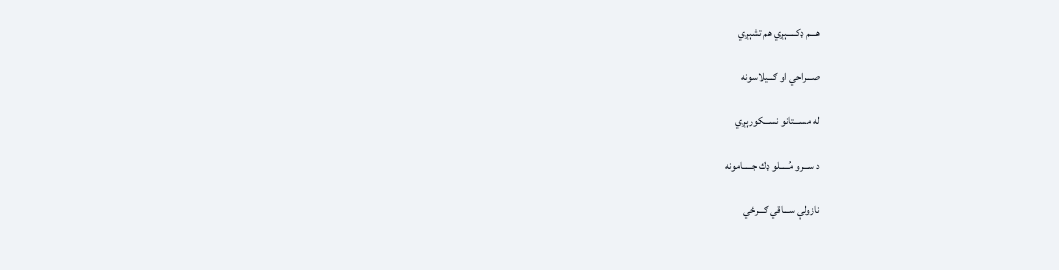هـــم ډكـــــېږي هم تشېږي

صـــراحي او ګـــيلاسونه

له مســـتانو نســـكورېږي

د ســـرو مُـــــلو ډك جـــــامونه

نازولې ســـاقي ګـــرځي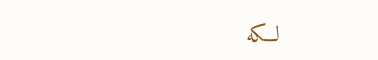لـــكه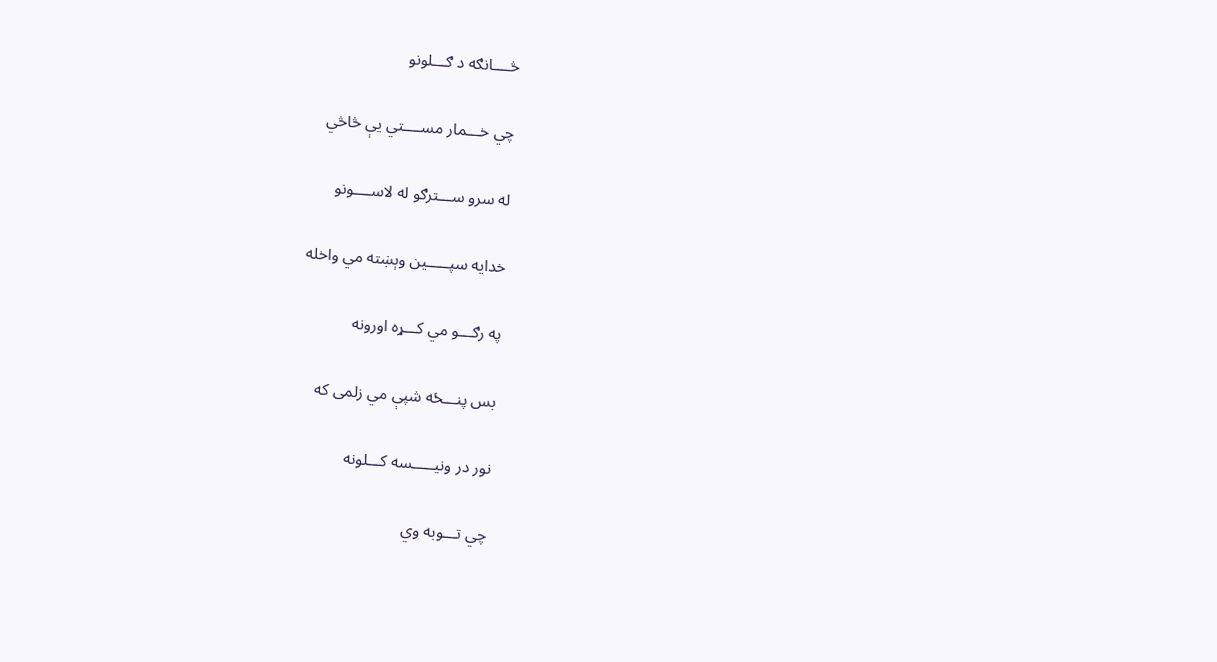څــــانګه د ګـــلونو

چي خـــمار مســــتي يې څاڅي

له سرو ســـترګو له لاســــونو

خدايه سپـــــين وېښته مي واخله

په رګـــو مي كـــړه اورونه

بس پنـــځه شپې مي زلمى كه

نور در ونيـــــسه كـــلونه

چي تـــوبه وي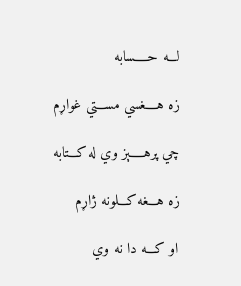لـــه حـــــسابه

زه هــــغسي مســـتي غواړم

چي پرهـــــېز وي له كـــتابه

زه هـــغه كـــلونه ژاړم

او كـــه دا نه وي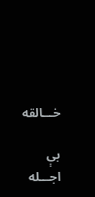خـــالقه

بې اجـــله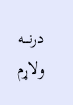درنـــه ولاړم